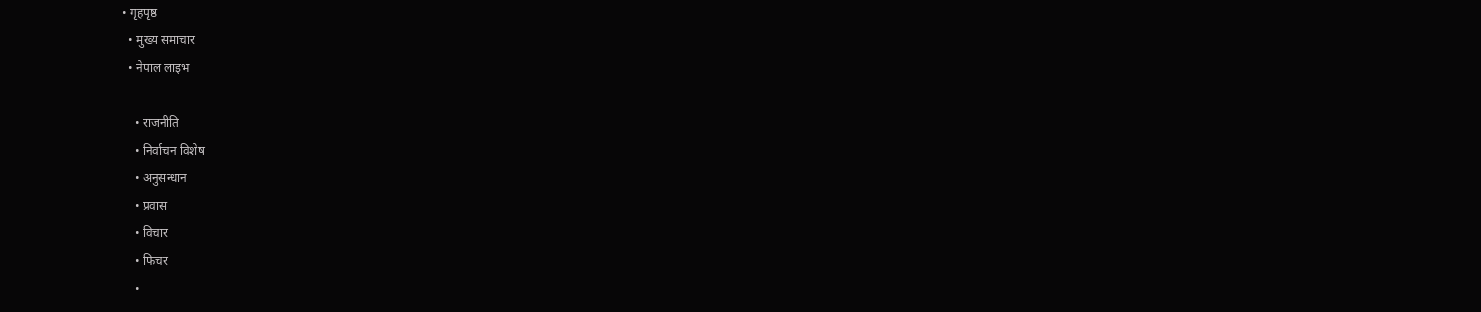• गृहपृष्ठ
  • मुख्य समाचार
  • नेपाल लाइभ

    • राजनीति
    • निर्वाचन विशेष
    • अनुसन्धान
    • प्रवास
    • विचार
    • फिचर
    •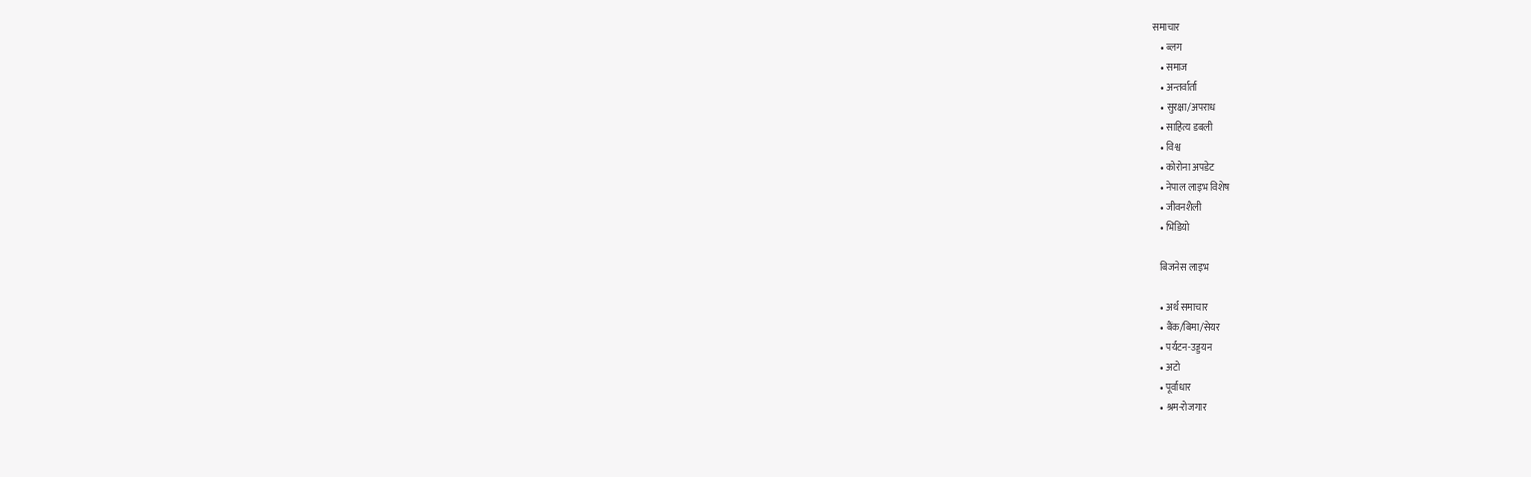समाचार
    • ब्लग
    • समाज
    • अन्तर्वार्ता
    • सुरक्षा/अपराध
    • साहित्य डबली
    • विश्व
    • कोरोना अपडेट
    • नेपाल लाइभ विशेष
    • जीवनशैली
    • भिडियो

    बिजनेस लाइभ

    • अर्थ समाचार
    • बैंक/बिमा/सेयर
    • पर्यटन-उड्डयन
    • अटो
    • पूर्वाधार
    • श्रम-रोजगार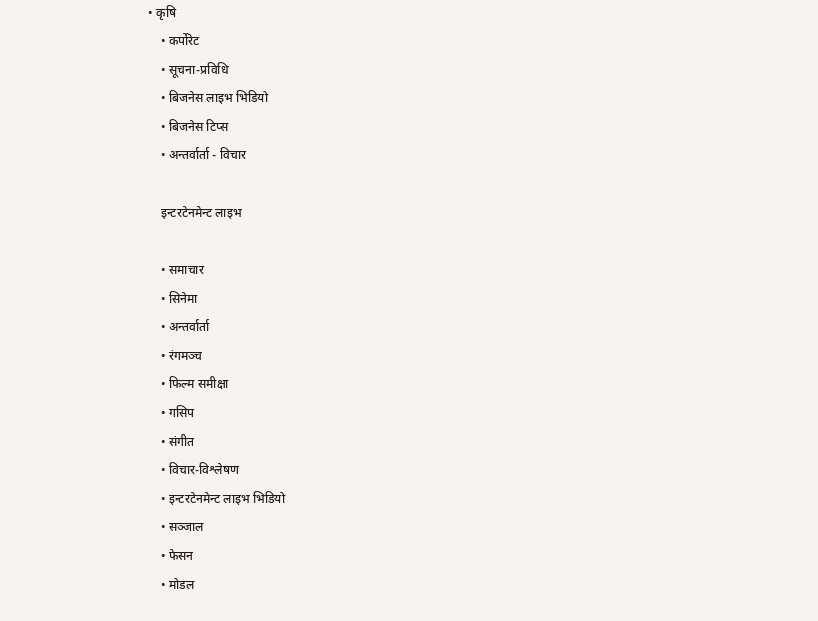• कृषि
    • कर्पोरेट
    • सूचना-प्रविधि
    • बिजनेस लाइभ भिडियो
    • बिजनेस टिप्स
    • अन्तर्वार्ता - विचार

    इन्टरटेनमेन्ट लाइभ

    • समाचार
    • सिनेमा
    • अन्तर्वार्ता
    • रंगमञ्च
    • फिल्म समीक्षा
    • गसिप
    • संगीत
    • विचार-विश्लेषण
    • इन्टरटेनमेन्ट लाइभ भिडियो
    • सञ्जाल
    • फेसन
    • मोडल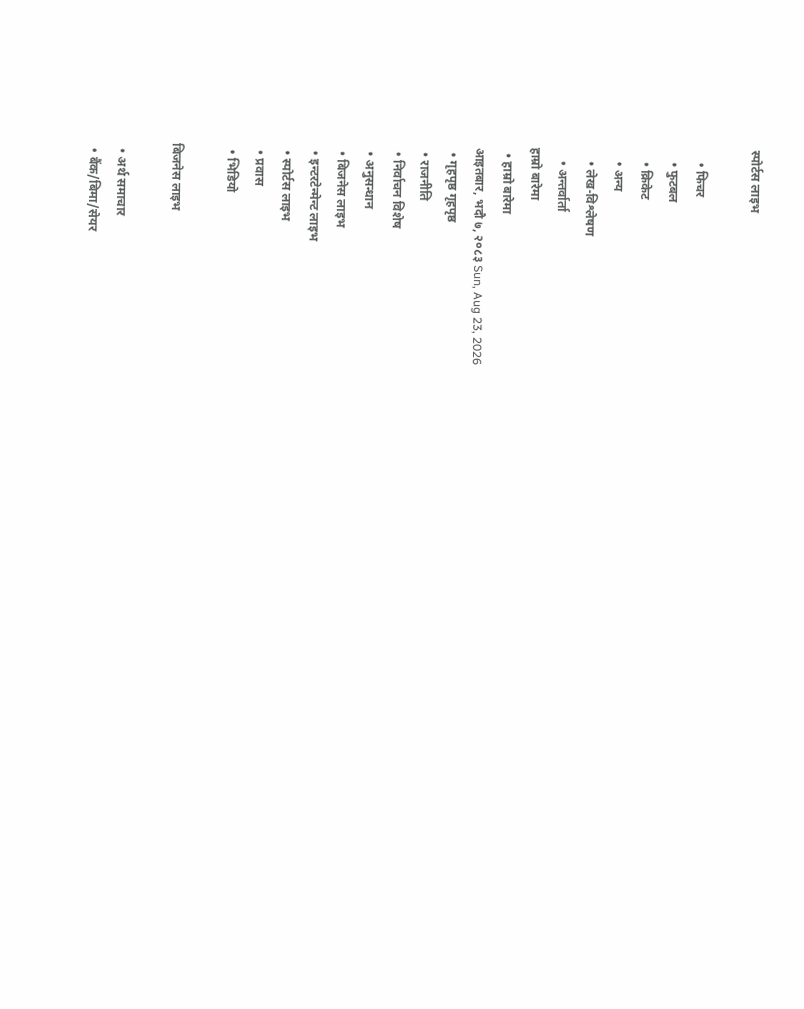स्पोर्टस लाइभ

    • फिचर
    • फुटबल
    • क्रिकेट
    • अन्य
    • लेख-विश्लेषण
    • अन्तर्वार्ता
हाम्रो बारेमा
  • हाम्रो बारेमा
आइतबार, भदौ ७, २०८३ Sun, Aug 23, 2026
  • गृहपृष्ठ गृहपृष्ठ
  • राजनीति
  • निर्वाचन विशेष
  • अनुसन्धान
  • बिजनेस लाइभ
  • इन्टरटेन्मेन्ट लाइभ
  • स्पोर्टस लाइभ
  • प्रवास
  • भिडियो

बिजनेस लाइभ

  • अर्थ समाचार
  • बैंक/बिमा/सेयर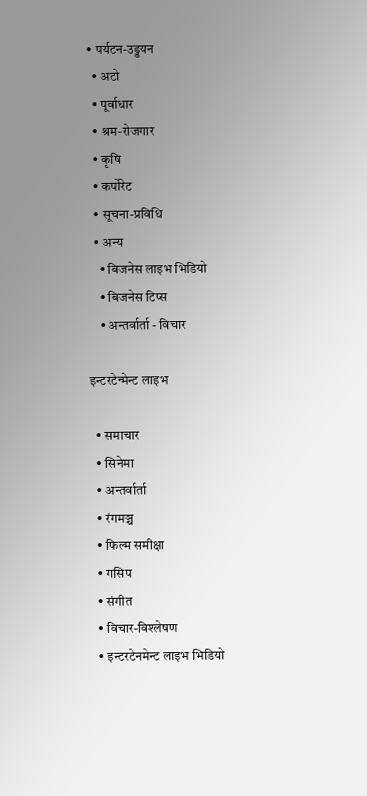• पर्यटन-उड्डयन
  • अटो
  • पूर्वाधार
  • श्रम-रोजगार
  • कृषि
  • कर्पोरेट
  • सूचना-प्रविधि
  • अन्य
    • बिजनेस लाइभ भिडियो
    • बिजनेस टिप्स
    • अन्तर्वार्ता - विचार

इन्टरटेन्मेन्ट लाइभ

  • समाचार
  • सिनेमा
  • अन्तर्वार्ता
  • रंगमञ्च
  • फिल्म समीक्षा
  • गसिप
  • संगीत
  • विचार-विश्लेषण
  • इन्टरटेनमेन्ट लाइभ भिडियो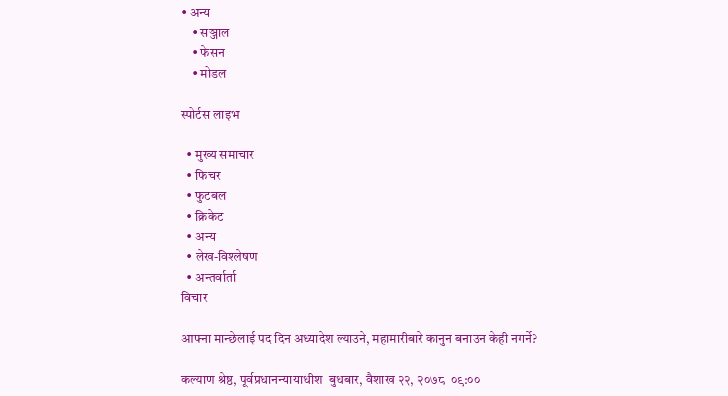• अन्य
    • सञ्जाल
    • फेसन
    • मोडल

स्पोर्टस लाइभ

  • मुख्य समाचार
  • फिचर
  • फुटबल
  • क्रिकेट
  • अन्य
  • लेख-विश्लेषण
  • अन्तर्वार्ता
विचार

आफ्ना मान्छेलाई पद दिन अध्यादेश ल्याउने, महामारीबारे कानुन बनाउन केही नगर्ने?

कल्याण श्रेष्ठ, पूर्वप्रधानन्यायाधीश  बुधबार, वैशाख २२, २०७८  ०९:००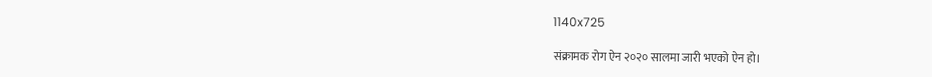1140x725

संक्रामक रोग ऐन २०२० सालमा जारी भएको ऐन हो।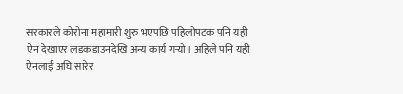सरकारले कोरोना महामारी शुरु भएपछि पहिलोपटक पनि यही ऐन देखाएर लडकडाउनदेखि अन्य कार्य गर्‍यो। अहिले पनि यही ऐनलाई अघि सारेर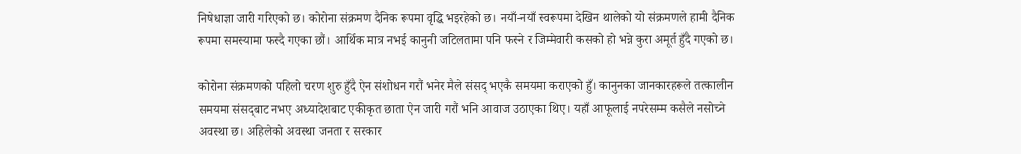निषेधाज्ञा जारी गरिएको छ। कोरोना संक्रमण दैनिक रूपमा वृद्धि भइरहेको छ। नयाँ-नयाँ स्वरूपमा देखिन थालेको यो संक्रमणले हामी दैनिक रूपमा समस्यामा फस्दै गएका छौं। आर्थिक मात्र नभई कानुनी जटिलतामा पनि फस्ने र जिम्मेवारी कसको हो भन्ने कुरा अमूर्त हुँदै गएको छ।

कोरोना संक्रमणको पहिलो चरण शुरु हुँदै ऐन संशोधन गरौं भनेर मैले संसद् भएकै समयमा कराएको हुँ। कानुनका जानकारहरूले तत्कालीन समयमा संसद्‌बाट नभए अध्यादेशबाट एकीकृत छाता ऐन जारी गरौं भनि आवाज उठाएका थिए। यहाँ आफूलाई नपरेसम्म कसैले नसोच्ने अवस्था छ। अहिलेको अवस्था जनता र सरकार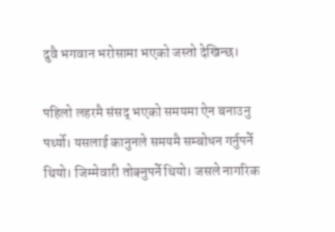दुवै भगवान भरोसामा भएको जस्तो देखिन्छ।

पहिलो लहरमै संसद् भएको समयमा ऐन बनाउनु पर्थ्यो। यसलाई कानुनले समयमै सम्बोधन गर्नुपर्ने थियो। जिम्मेवारी तोक्नुपर्ने थियो। जसले नागरिक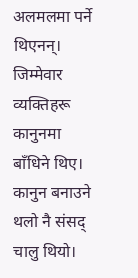अलमलमा पर्ने थिएनन्। जिम्मेवार व्यक्तिहरू कानुनमा बाँधिने थिए। कानुन बनाउने थलो नै संसद् चालु थियो।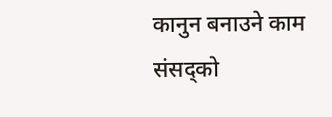कानुन बनाउने काम संसद्को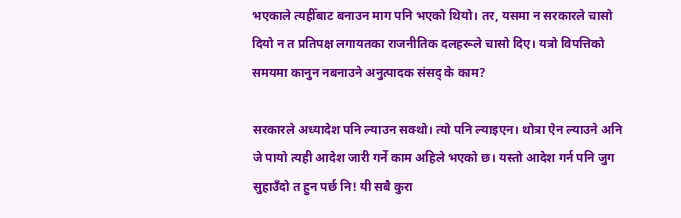भएकाले त्यहीँबाट बनाउन माग पनि भएको थियो। तर, यसमा न सरकारले चासो दियो न त प्रतिपक्ष लगायतका राजनीतिक दलहरूले चासो दिए। यत्रो विपत्तिको समयमा कानुन नबनाउने अनुत्पादक संसद् के काम?

सरकारले अध्यादेश पनि ल्याउन सक्थो। त्यो पनि ल्याइएन। थोत्रा ऐन ल्याउने अनि जे पायो त्यही आदेश जारी गर्ने काम अहिले भएको छ। यस्तो आदेश गर्न पनि जुग सुहाउँदो त हुन पर्छ नि! यी सबै कुरा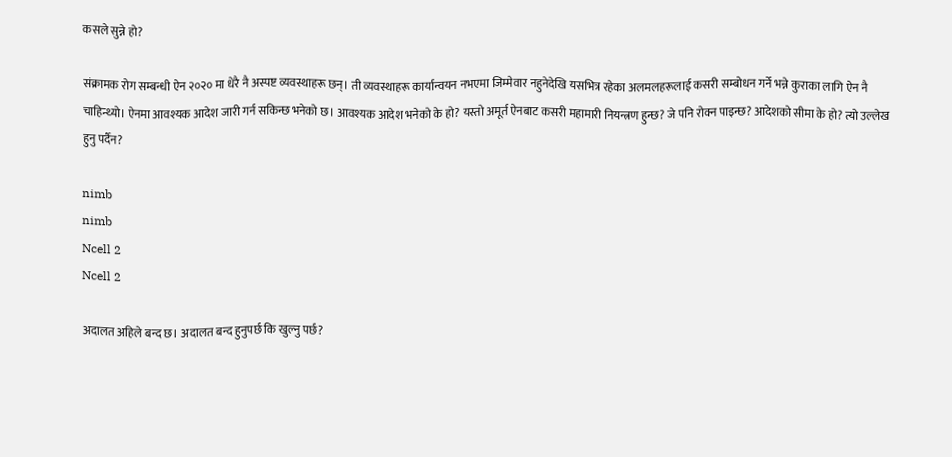कसले सुन्ने हो?

संक्रामक रोग सम्बन्धी ऐन २०२० मा धेरै नै अस्पष्ट व्यवस्थाहरू छन्। ती व्यवस्थाहरू कार्यान्वयन नभएमा जिम्मेवार नहुनेदेखि यसभित्र रहेका अलमलहरूलाई कसरी सम्बोधन गर्ने भन्ने कुराका लागि ऐन नै चाहिन्थ्यो। ऐनमा आवश्यक आदेश जारी गर्न सकिन्छ भनेको छ। आवश्यक आदेश भनेको के हो? यस्तो अमूर्त ऐनबाट कसरी महामारी नियन्त्रण हुन्छ? जे पनि रोक्न पाइन्छ? आदेशको सीमा के हो? त्यो उल्लेख हुनु पर्दैन?

nimb
nimb
Ncell 2
Ncell 2

अदालत अहिले बन्द छ। अदालत बन्द हुनुपर्छ कि खुल्नु पर्छ?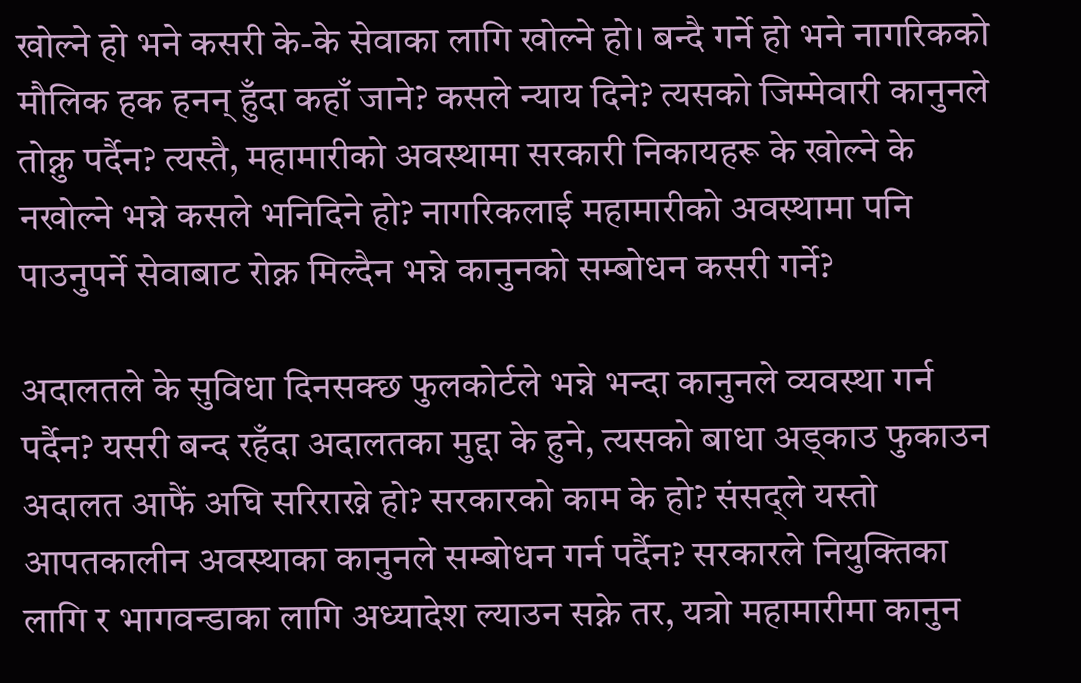खोल्ने हो भने कसरी के-के सेवाका लागि खोल्ने हो। बन्दै गर्ने हो भने नागरिकको मौलिक हक हनन् हुँदा कहाँ जाने? कसले न्याय दिने? त्यसको जिम्मेवारी कानुनले तोक्नु पर्दैन? त्यस्तै, महामारीको अवस्थामा सरकारी निकायहरू के खोल्ने के नखोल्ने भन्ने कसले भनिदिने हो? नागरिकलाई महामारीको अवस्थामा पनि पाउनुपर्ने सेवाबाट रोक्न मिल्दैन भन्ने कानुनको सम्बोधन कसरी गर्ने?

अदालतले के सुविधा दिनसक्छ फुलकोर्टले भन्ने भन्दा कानुनले व्यवस्था गर्न पर्दैन? यसरी बन्द रहँदा अदालतका मुद्दा के हुने, त्यसको बाधा अड्काउ फुकाउन अदालत आफैं अघि सरिराख्ने हो? सरकारको काम के हो? संसद्ले यस्तो आपतकालीन अवस्थाका कानुनले सम्बोधन गर्न पर्दैन? सरकारले नियुक्तिका लागि र भागवन्डाका लागि अध्यादेश ल्याउन सक्ने तर, यत्रो महामारीमा कानुन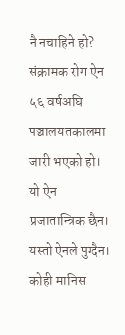नै नचाहिने हो? संक्रामक रोग ऐन ५६ वर्षअघि पञ्चालयतकालमा जारी भएको हो। यो ऐन प्रजातान्त्रिक छैन। यस्तो ऐनले पुग्दैन। कोही मानिस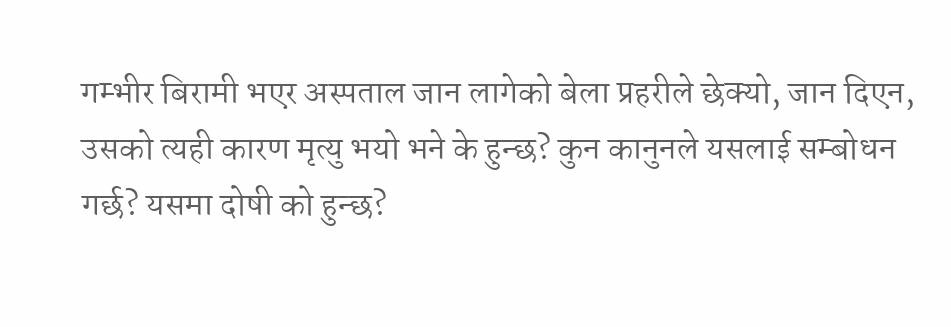गम्भीर बिरामी भएर अस्पताल जान लागेको बेला प्रहरीले छेक्यो, जान दिएन, उसको त्यही कारण मृत्यु भयो भने के हुन्छ? कुन कानुनले यसलाई सम्बोधन गर्छ? यसमा दोषी को हुन्छ?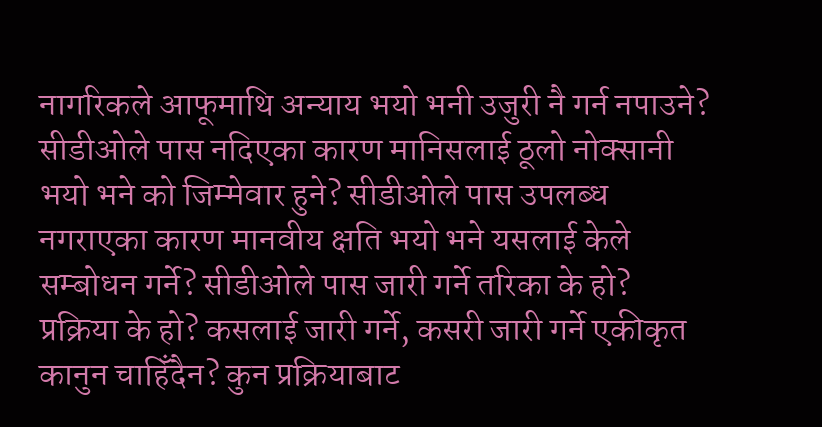नागरिकले आफूमाथि अन्याय भयो भनी उजुरी नै गर्न नपाउने? सीडीओले पास नदिएका कारण मानिसलाई ठूलो नोक्सानी भयो भने को जिम्मेवार हुने? सीडीओले पास उपलब्ध नगराएका कारण मानवीय क्षति भयो भने यसलाई केले सम्बोधन गर्ने? सीडीओले पास जारी गर्ने तरिका के हो? प्रक्रिया के हो? कसलाई जारी गर्ने, कसरी जारी गर्ने एकीकृत कानुन चाहिँदैन? कुन प्रक्रियाबाट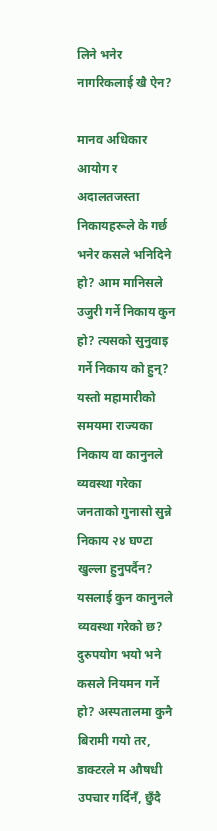लिने भनेर नागरिकलाई खै ऐन?

मानव अधिकार आयोग र अदालतजस्ता निकायहरूले के गर्छ भनेर कसले भनिदिने हो? आम मानिसले उजुरी गर्ने निकाय कुन हो? त्यसको सुनुवाइ गर्ने निकाय को हुन्? यस्तो महामारीको समयमा राज्यका निकाय वा कानुनले व्यवस्था गरेका जनताको गुनासो सुन्ने निकाय २४ घण्टा  खुल्ला हुनुपर्दैन? यसलाई कुन कानुनले व्यवस्था गरेको छ? दुरुपयोग भयो भने कसले नियमन गर्ने हो? अस्पतालमा कुनै बिरामी गयो तर, डाक्टरले म औषधी उपचार गर्दिनँ, छुँदै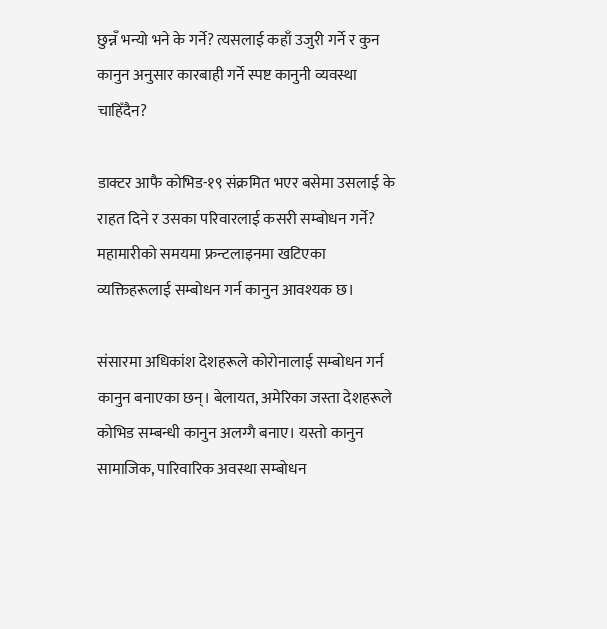छुन्नँ भन्यो भने के गर्ने? त्यसलाई कहाँ उजुरी गर्ने र कुन कानुन अनुसार कारबाही गर्ने स्पष्ट कानुनी व्यवस्था चाहिँदैन?

डाक्टर आफै कोभिड-१९ संक्रमित भएर बसेमा उसलाई के राहत दिने र उसका परिवारलाई कसरी सम्बोधन गर्ने? महामारीको समयमा फ्रन्टलाइनमा खटिएका व्यक्तिहरूलाई सम्बोधन गर्न कानुन आवश्यक छ।

संसारमा अधिकांश देशहरूले कोरोनालाई सम्बोधन गर्न कानुन बनाएका छन्। बेलायत, अमेरिका जस्ता देशहरूले कोभिड सम्बन्धी कानुन अलग्गै बनाए। यस्तो कानुन सामाजिक, पारिवारिक अवस्था सम्बोधन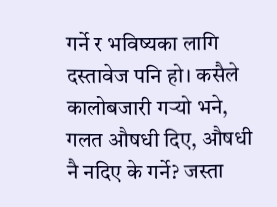गर्ने र भविष्यका लागि दस्तावेज पनि हो। कसैले कालोबजारी गर्‍यो भने, गलत औषधी दिए, औषधी नै नदिए के गर्ने? जस्ता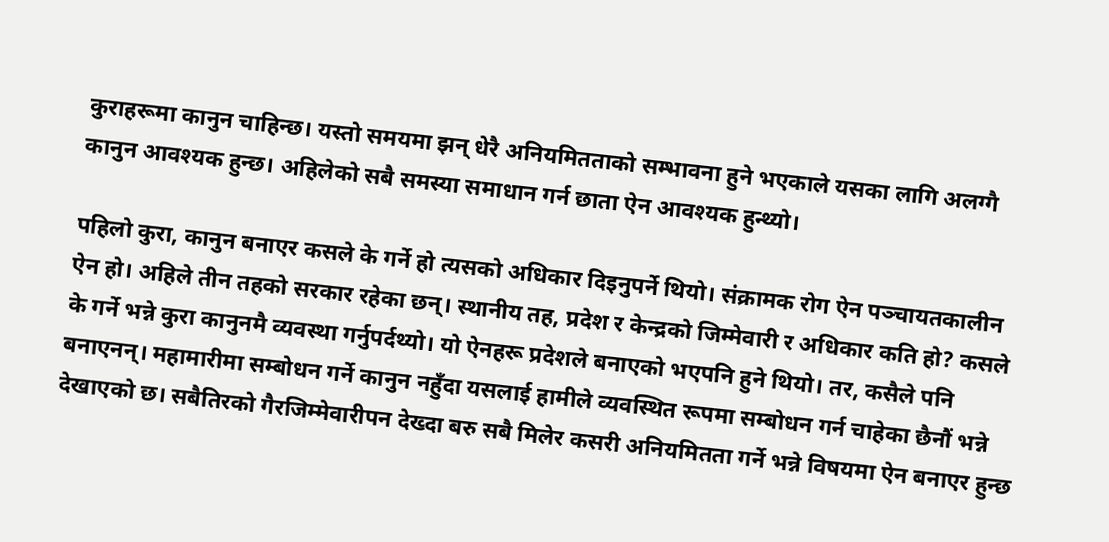कुराहरूमा कानुन चाहिन्छ। यस्तो समयमा झन् धेरै अनियमितताको सम्भावना हुने भएकाले यसका लागि अलग्गै कानुन आवश्यक हुन्छ। अहिलेको सबै समस्या समाधान गर्न छाता ऐन आवश्यक हुन्थ्यो।

पहिलो कुरा, कानुन बनाएर कसले के गर्ने हो त्यसको अधिकार दिइनुपर्ने थियो। संक्रामक रोग ऐन पञ्चायतकालीन ऐन हो। अहिले तीन तहको सरकार रहेका छन्। स्थानीय तह, प्रदेश र केन्द्रको जिम्मेवारी र अधिकार कति हो? कसले के गर्ने भन्ने कुरा कानुनमै व्यवस्था गर्नुपर्दथ्यो। यो ऐनहरू प्रदेशले बनाएको भएपनि हुने थियो। तर, कसैले पनि बनाएनन्। महामारीमा सम्बोधन गर्ने कानुन नहुँदा यसलाई हामीले व्यवस्थित रूपमा सम्बोधन गर्न चाहेका छैनौं भन्ने देखाएको छ। सबैतिरको गैरजिम्मेवारीपन देख्दा बरु सबै मिलेर कसरी अनियमितता गर्ने भन्ने विषयमा ऐन बनाएर हुन्छ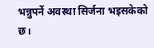भन्नुपर्ने अवस्था सिर्जना भइसकेको छ।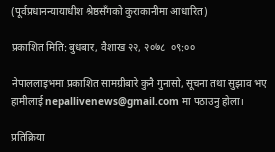(पूर्वप्रधानन्यायाधीश श्रेष्ठसँगको कुराकानीमा आधारित)

प्रकाशित मिति: बुधबार, वैशाख २२, २०७८  ०९:००

नेपाललाइभमा प्रकाशित सामग्रीबारे कुनै गुनासो, सूचना तथा सुझाव भए हामीलाई nepallivenews@gmail.com मा पठाउनु होला।

प्रतिक्रिया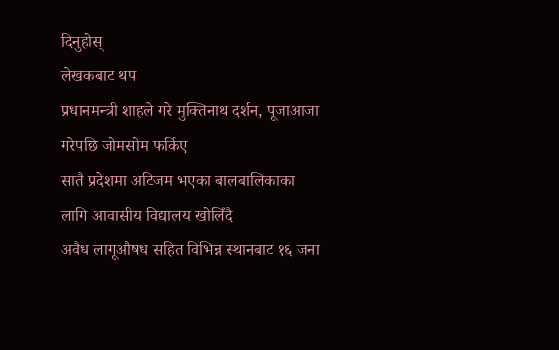दिनुहोस्
लेखकबाट थप
प्रधानमन्त्री शाहले गरे मुक्तिनाथ दर्शन, पूजाआजा गरेपछि जोमसोम फर्किए
सातै प्रदेशमा अटिजम भएका बालबालिकाका लागि आवासीय विद्यालय खोलिँदै
अवैध लागूऔषध सहित विभिन्न स्थानबाट १६ जना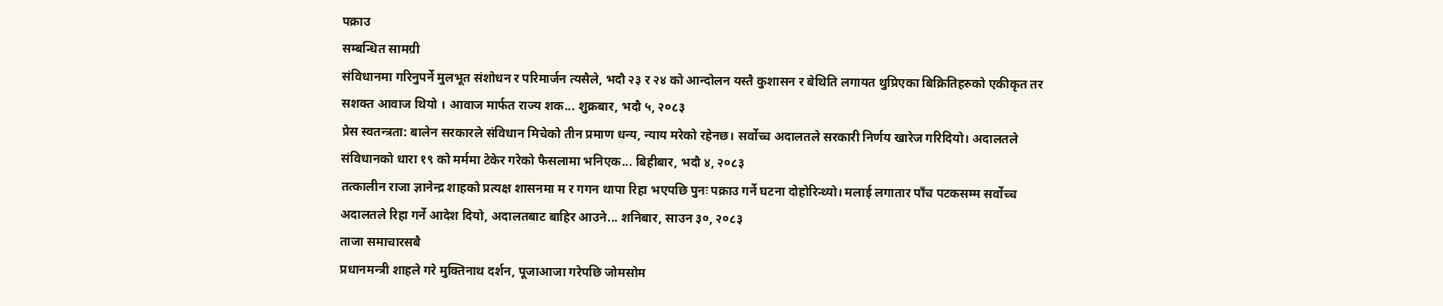पक्राउ
सम्बन्धित सामग्री
संविधानमा गरिनुपर्ने मुलभूत संशोधन र परिमार्जन त्यसैले, भदौ २३ र २४ को आन्दोलन यस्तै कुशासन र बेथिति लगायत थुप्रिएका बिक्रितिहरुको एकीकृत तर सशक्त आवाज थियो । आवाज मार्फत राज्य शक... शुक्रबार, भदौ ५, २०८३
प्रेस स्वतन्त्रता: बालेन सरकारले संविधान मिचेको तीन प्रमाण धन्य, न्याय मरेको रहेनछ। सर्वोच्च अदालतले सरकारी निर्णय खारेज गरिदियो। अदालतले संविधानको धारा १९ को मर्ममा टेकेर गरेको फैसलामा भनिएक... बिहीबार, भदौ ४, २०८३
तत्कालीन राजा ज्ञानेन्द्र शाहको प्रत्यक्ष शासनमा म र गगन थापा रिहा भएपछि पुनः पक्राउ गर्ने घटना दोहोरिन्थ्यो। मलाई लगातार पाँच पटकसम्म सर्वोच्च अदालतले रिहा गर्ने आदेश दियो, अदालतबाट बाहिर आउने... शनिबार, साउन ३०, २०८३
ताजा समाचारसबै
प्रधानमन्त्री शाहले गरे मुक्तिनाथ दर्शन, पूजाआजा गरेपछि जोमसोम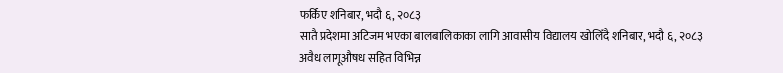फर्किए शनिबार, भदौ ६, २०८३
सातै प्रदेशमा अटिजम भएका बालबालिकाका लागि आवासीय विद्यालय खोलिँदै शनिबार, भदौ ६, २०८३
अवैध लागूऔषध सहित विभिन्न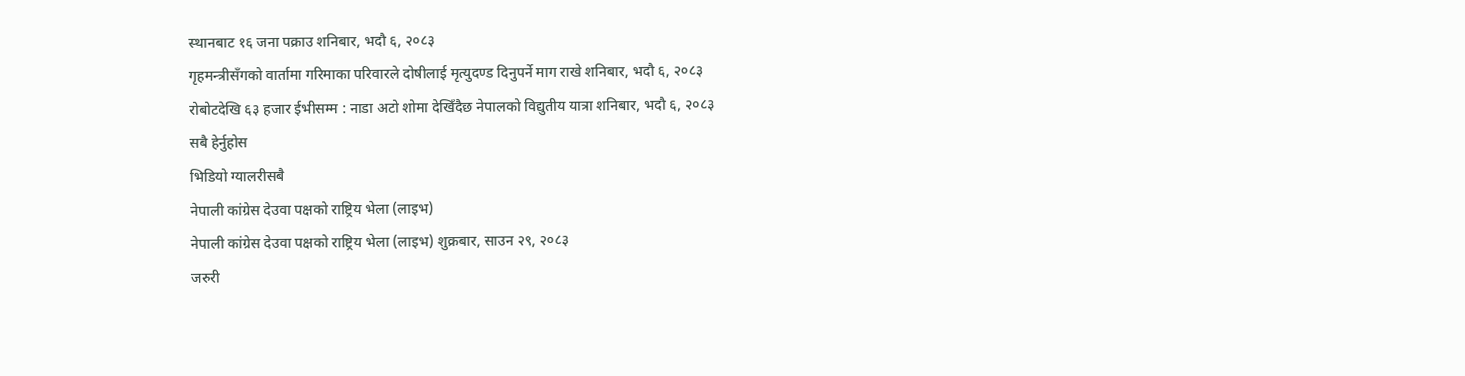स्थानबाट १६ जना पक्राउ शनिबार, भदौ ६, २०८३
गृहमन्त्रीसँगको वार्तामा गरिमाका परिवारले दोषीलाई मृत्युदण्ड दिनुपर्ने माग राखे शनिबार, भदौ ६, २०८३
रोबोटदेखि ६३ हजार ईभीसम्म : नाडा अटो शोमा देखिँदैछ नेपालको विद्युतीय यात्रा शनिबार, भदौ ६, २०८३
सबै हेर्नुहोस
भिडियो ग्यालरीसबै
नेपाली कांग्रेस देउवा पक्षको राष्ट्रिय भेला (लाइभ)
नेपाली कांग्रेस देउवा पक्षको राष्ट्रिय भेला (लाइभ) शुक्रबार, साउन २९, २०८३
जरुरी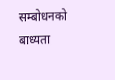सम्बोधनको बाध्यता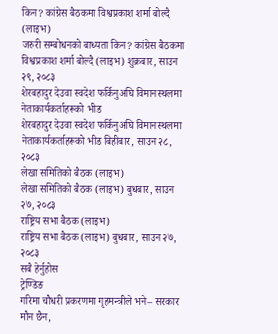किन? कांग्रेस बैठकमा विश्वप्रकाश शर्मा बोल्दै (लाइभ)
जरुरी सम्बोधनको बाध्यता किन? कांग्रेस बैठकमा विश्वप्रकाश शर्मा बोल्दै (लाइभ) शुक्रबार, साउन २९, २०८३
शेरबहादुर देउवा स्वदेश फर्किनुअघि विमानस्थलमा नेताकार्यकर्ताहरूको भीड
शेरबहादुर देउवा स्वदेश फर्किनुअघि विमानस्थलमा नेताकार्यकर्ताहरूको भीड बिहीबार, साउन २८, २०८३
लेखा समितिको बैठक (लाइभ)
लेखा समितिको बैठक (लाइभ) बुधबार, साउन २७, २०८३
राष्ट्रिय सभा बैठक (लाइभ)
राष्ट्रिय सभा बैठक (लाइभ) बुधबार, साउन २७, २०८३
सबै हेर्नुहोस
ट्रेण्डिङ
गरिमा चौधरी प्रकरणमा गृहमन्त्रीले भने– सरकार मौन छैन,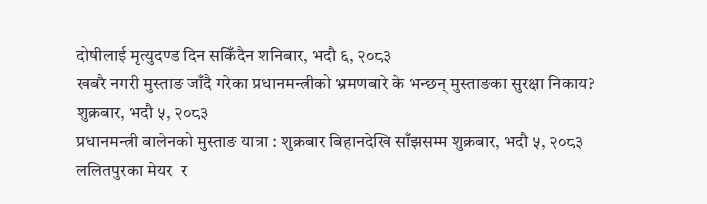दोषीलाई मृत्युदण्ड दिन सकिँदैन शनिबार, भदौ ६, २०८३
खबरै नगरी मुस्ताङ जाँदै गरेका प्रधानमन्त्रीको भ्रमणबारे के भन्छन् मुस्ताङका सुरक्षा निकाय? शुक्रबार, भदौ ५, २०८३
प्रधानमन्त्री बालेनको मुस्ताङ यात्रा : शुक्रबार बिहानदेखि साँझसम्म शुक्रबार, भदौ ५, २०८३
ललितपुरका मेयर  र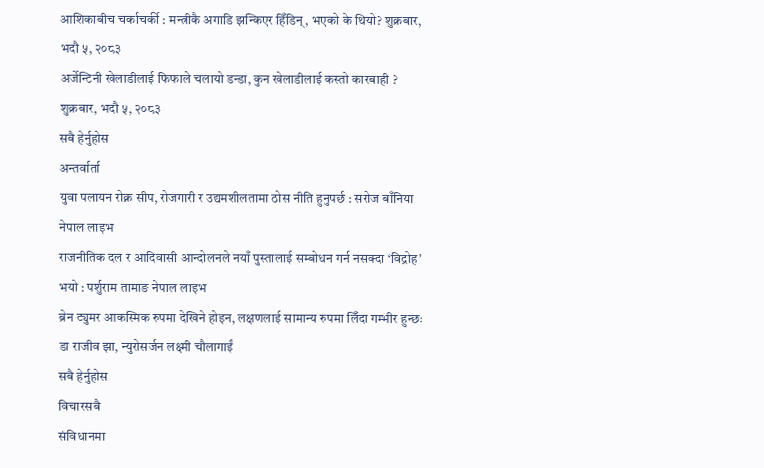आशिकाबीच चर्काचर्की : मन्त्रीकै अगाडि झन्किएर हिँडिन्, भएको के थियो? शुक्रबार, भदौ ५, २०८३
अर्जेन्टिनी खेलाडीलाई फिफाले चलायो डन्डा, कुन खेलाडीलाई कस्तो कारबाही ? शुक्रबार, भदौ ५, २०८३
सबै हेर्नुहोस
अन्तर्वार्ता
युवा पलायन रोक्न सीप, रोजगारी र उद्यमशीलतामा ठोस नीति हुनुपर्छ : सरोज बाँनिया नेपाल लाइभ
राजनीतिक दल र आदिवासी आन्दोलनले नयाँ पुस्तालाई सम्बोधन गर्न नसक्दा ‘विद्रोह’ भयो : पर्शुराम तामाङ नेपाल लाइभ
ब्रेन ट्युमर आकस्मिक रुपमा देखिने होइन, लक्षणलाई सामान्य रुपमा लिँदा गम्भीर हुन्छः डा राजीव झा, न्युरोसर्जन लक्ष्मी चौलागाईं
सबै हेर्नुहोस
विचारसबै
संविधानमा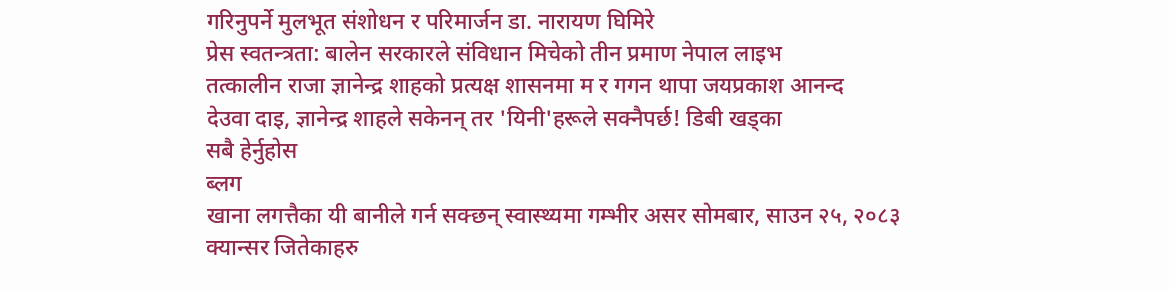गरिनुपर्ने मुलभूत संशोधन र परिमार्जन डा. नारायण घिमिरे
प्रेस स्वतन्त्रता: बालेन सरकारले संविधान मिचेको तीन प्रमाण नेपाल लाइभ
तत्कालीन राजा ज्ञानेन्द्र शाहको प्रत्यक्ष शासनमा म र गगन थापा जयप्रकाश आनन्द
देउवा दाइ, ज्ञानेन्द्र शाहले सकेनन् तर 'यिनी'हरूले सक्नैपर्छ! डिबी खड्का
सबै हेर्नुहोस
ब्लग
खाना लगत्तैका यी बानीले गर्न सक्छन् स्वास्थ्यमा गम्भीर असर सोमबार, साउन २५, २०८३
क्यान्सर जितेकाहरु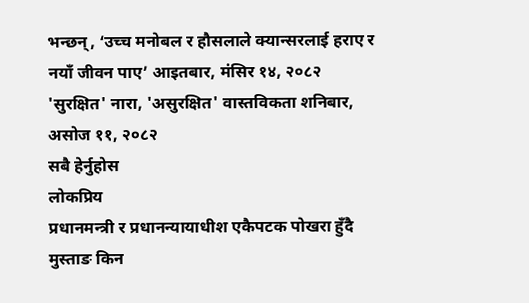भन्छन्, ‘उच्च मनोबल र हौसलाले क्यान्सरलाई हराए र नयाँ जीवन पाए’ आइतबार, मंसिर १४, २०८२
'सुरक्षित' नारा, 'असुरक्षित' वास्तविकता शनिबार, असोज ११, २०८२
सबै हेर्नुहोस
लोकप्रिय
प्रधानमन्त्री र प्रधानन्यायाधीश एकैपटक पोखरा हुँदै मुस्ताङ किन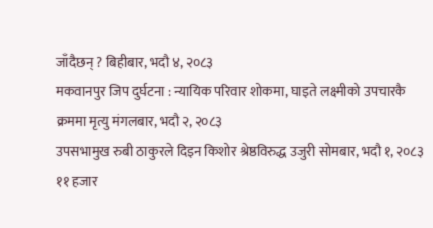जाँदैछन् ? बिहीबार, भदौ ४, २०८३
मकवानपुर जिप दुर्घटना : न्यायिक परिवार शोकमा, घाइते लक्ष्मीको उपचारकै क्रममा मृत्यु मंगलबार, भदौ २, २०८३
उपसभामुख रुबी ठाकुरले दिइन किशोर श्रेष्ठविरुद्ध उजुरी सोमबार, भदौ १, २०८३
११ हजार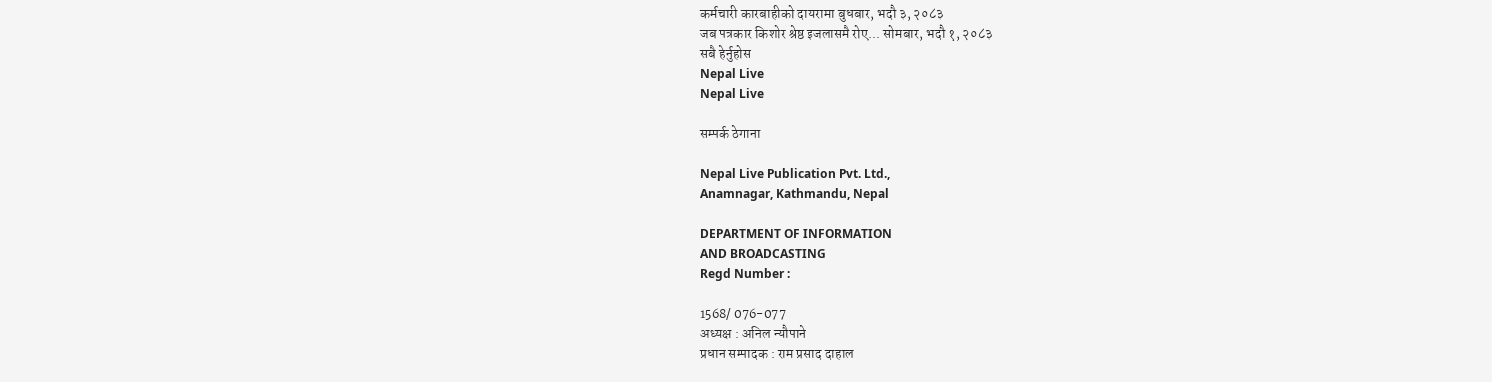कर्मचारी कारबाहीको दायरामा बुधबार, भदौ ३, २०८३
जब पत्रकार किशोर श्रेष्ठ इजलासमै रोए... सोमबार, भदौ १, २०८३
सबै हेर्नुहोस
Nepal Live
Nepal Live

सम्पर्क ठेगाना

Nepal Live Publication Pvt. Ltd.,
Anamnagar, Kathmandu, Nepal

DEPARTMENT OF INFORMATION
AND BROADCASTING
Regd Number :

1568/ 076-077
अध्यक्ष : अनिल न्यौपाने
प्रधान सम्पादक : राम प्रसाद दाहाल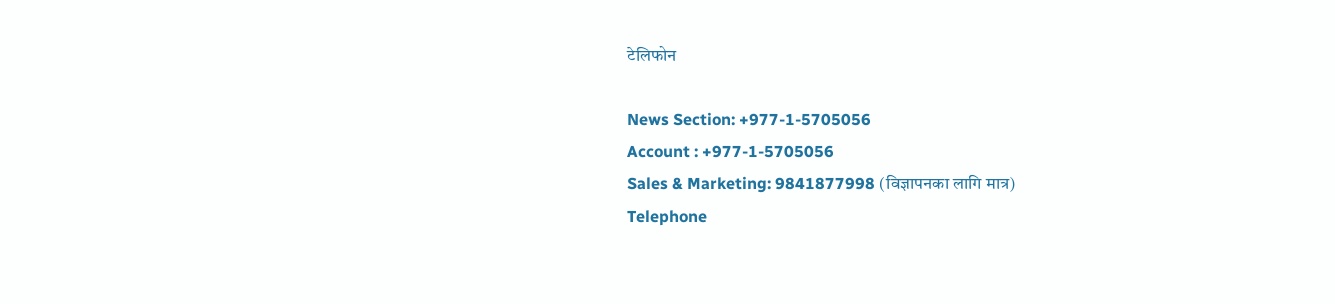टेलिफोन

News Section: +977-1-5705056
Account : +977-1-5705056
Sales & Marketing: 9841877998 (विज्ञापनका लागि मात्र)
Telephone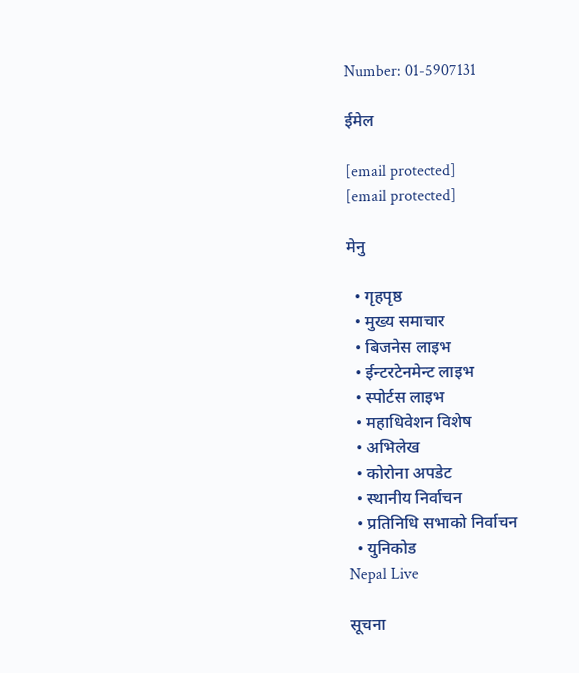Number: 01-5907131

ईमेल

[email protected]
[email protected]

मेनु

  • गृहपृष्ठ
  • मुख्य समाचार
  • बिजनेस लाइभ
  • ईन्टरटेनमेन्ट लाइभ
  • स्पोर्टस लाइभ
  • महाधिवेशन विशेष
  • अभिलेख
  • कोरोना अपडेट
  • स्थानीय निर्वाचन
  • प्रतिनिधि सभाको निर्वाचन
  • युनिकोड
Nepal Live

सूचना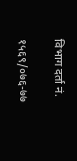विभाग दर्ता नं.

१५६९/०७६-७७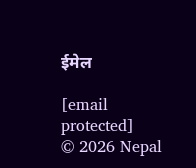ईमेल

[email protected]
© 2026 Nepal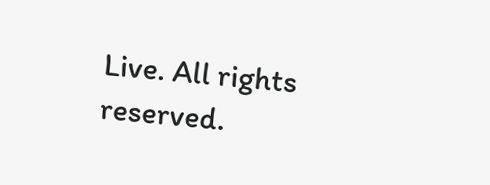Live. All rights reserved.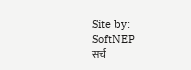Site by: SoftNEP
सर्च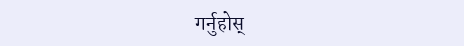गर्नुहोस्